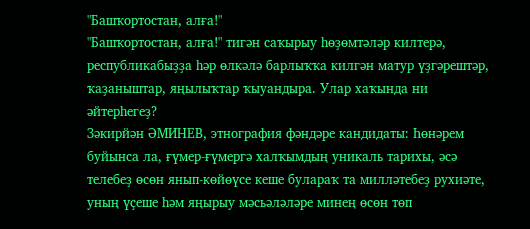"Башҡортостан, алға!"
"Башҡортостан, алға!" тигән саҡырыу һөҙөмтәләр килтерә, республикабыҙҙа һәр өлкәлә барлыҡҡа килгән матур үҙгәрештәр, ҡаҙаныштар, яңылыҡтар ҡыуандыра. Улар хаҡында ни әйтерһегеҙ?
Зәкирйән ӘМИНЕВ, этнография фәндәре кандидаты: Һөнәрем буйынса ла, ғүмер-ғүмергә халҡымдың уникаль тарихы, әсә телебеҙ өсөн янып-көйөүсе кеше булараҡ та милләтебеҙ рухиәте, уның үҫеше һәм яңырыу мәсьәләләре минең өсөн төп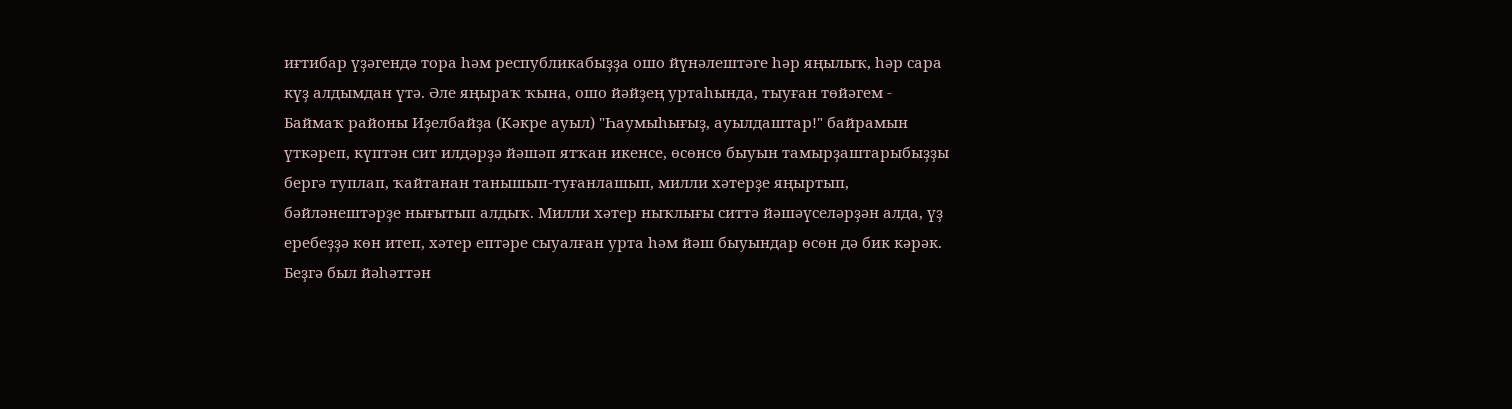иғтибар үҙәгендә тора һәм республикабыҙҙа ошо йүнәлештәге һәр яңылыҡ, һәр сара күҙ алдымдан үтә. Әле яңыраҡ ҡына, ошо йәйҙең уртаһында, тыуған төйәгем - Баймаҡ районы Иҙелбайҙа (Кәкре ауыл) "Һаумыһығыҙ, ауылдаштар!" байрамын үткәреп, күптән сит илдәрҙә йәшәп ятҡан икенсе, өсөнсө быуын тамырҙаштарыбыҙҙы бергә туплап, ҡайтанан танышып-туғанлашып, милли хәтерҙе яңыртып, бәйләнештәрҙе нығытып алдыҡ. Милли хәтер ныҡлығы ситтә йәшәүселәрҙән алда, үҙ еребеҙҙә көн итеп, хәтер ептәре сыуалған урта һәм йәш быуындар өсөн дә бик кәрәк. Беҙгә был йәһәттән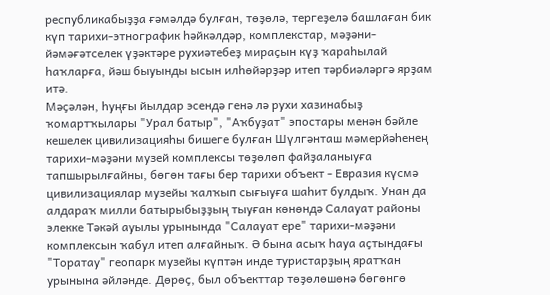республикабыҙҙа ғәмәлдә булған, төҙөлә, тергеҙелә башлаған бик күп тарихи-этнографик һәйкәлдәр, комплекстар, мәҙәни-йәмәғәтселек үҙәктәре рухиәтебеҙ мираҫын күҙ ҡараһылай һаҡларға, йәш быуынды ысын илһөйәрҙәр итеп тәрбиәләргә ярҙам итә.
Мәҫәлән, һуңғы йылдар эсендә генә лә рухи хазинабыҙ ҡомартҡылары "Урал батыр", "Аҡбуҙат" эпостары менән бәйле кешелек цивилизацияһы бишеге булған Шүлгәнташ мәмерйәһенең тарихи-мәҙәни музей комплексы төҙөлөп файҙаланыуға тапшырылғайны, бөгөн тағы бер тарихи объект - Евразия күсмә цивилизациялар музейы ҡалҡып сығыуға шаһит булдыҡ. Унан да алдараҡ милли батырыбыҙҙың тыуған көнөндә Салауат районы элекке Тәкәй ауылы урынында "Салауат ере" тарихи-мәҙәни комплексын ҡабул итеп алғайныҡ. Ә бына асыҡ һауа аҫтындағы "Торатау" геопарк музейы күптән инде туристарҙың яратҡан урынына әйләнде. Дөрөҫ, был объекттар төҙөлөшөнә бөгөнгө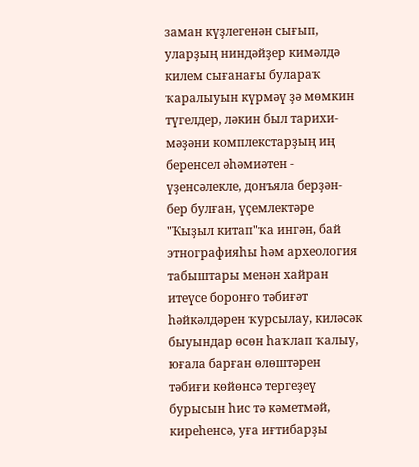заман күҙлегенән сығып, уларҙың ниндәйҙер кимәлдә килем сығанағы булараҡ ҡаралыуын күрмәү ҙә мөмкин түгелдер, ләкин был тарихи-мәҙәни комплекстарҙың иң беренсел әһәмиәтен - үҙенсәлекле, донъяла берҙән-бер булған, үҫемлектәре "Ҡыҙыл китап"ҡа ингән, бай этнографияһы һәм археология табыштары менән хайран итеүсе боронғо тәбиғәт һәйкәлдәрен ҡурсылау, киләсәк быуындар өсөн һаҡлап ҡалыу, юғала барған өлөштәрен тәбиғи көйөнсә тергеҙеү бурысын һис тә кәметмәй, киреһенсә, уға иғтибарҙы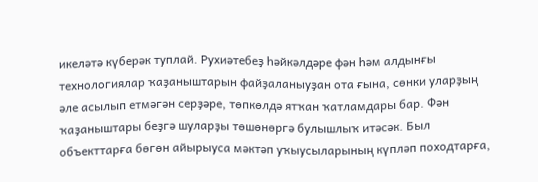икеләтә күберәк туплай. Рухиәтебеҙ һәйкәлдәре фән һәм алдынғы технологиялар ҡаҙаныштарын файҙаланыуҙан ота ғына, сөнки уларҙың әле асылып етмәгән серҙәре, төпкөлдә ятҡан ҡатламдары бар. Фән ҡаҙаныштары беҙгә шуларҙы төшөнөргә булышлыҡ итәсәк. Был объекттарға бөгөн айырыуса мәктәп уҡыусыларының күпләп походтарға,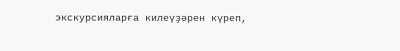экскурсияларға килеүҙәрен күреп,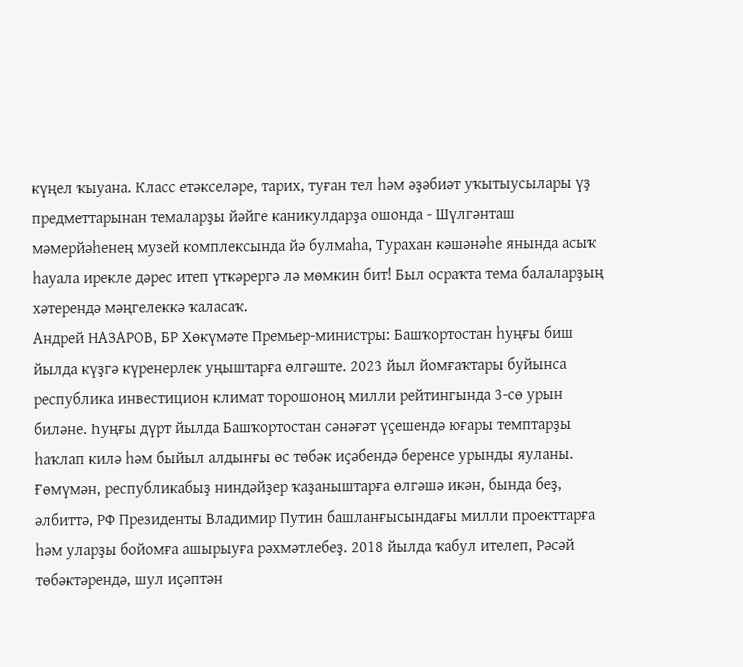күңел ҡыуана. Класс етәкселәре, тарих, туған тел һәм әҙәбиәт уҡытыусылары үҙ предметтарынан темаларҙы йәйге каникулдарҙа ошонда - Шүлгәнташ мәмерйәһенең музей комплексында йә булмаһа, Турахан кәшәнәһе янында асыҡ һауала ирекле дәрес итеп үткәрергә лә мөмкин бит! Был осраҡта тема балаларҙың хәтерендә мәңгелеккә ҡаласаҡ.
Андрей НАЗАРОВ, БР Хөкүмәте Премьер-министры: Башҡортостан һуңғы биш йылда күҙгә күренерлек уңыштарға өлгәште. 2023 йыл йомғаҡтары буйынса республика инвестицион климат торошоноң милли рейтингында 3-сө урын биләне. Һуңғы дүрт йылда Башҡортостан сәнәғәт үҫешендә юғары темптарҙы һаҡлап килә һәм быйыл алдынғы өс төбәк иҫәбендә беренсе урынды яуланы. Ғөмүмән, республикабыҙ ниндәйҙер ҡаҙаныштарға өлгәшә икән, бында беҙ, әлбиттә, РФ Президенты Владимир Путин башланғысындағы милли проекттарға һәм уларҙы бойомға ашырыуға рәхмәтлебеҙ. 2018 йылда ҡабул ителеп, Рәсәй төбәктәрендә, шул иҫәптән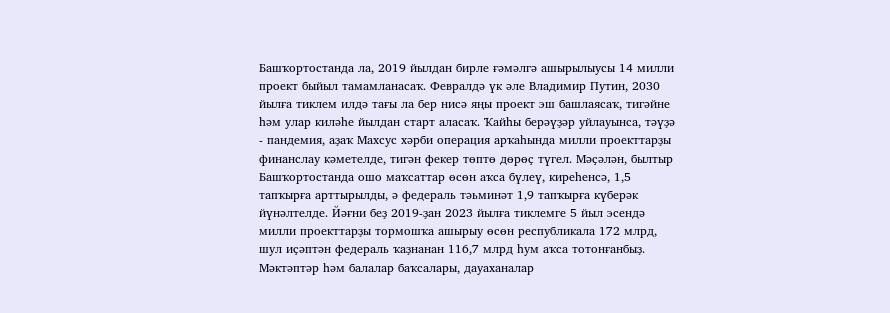Башҡортостанда ла, 2019 йылдан бирле ғәмәлгә ашырылыусы 14 милли проект быйыл тамамланасаҡ. Февралдә үк әле Владимир Путин, 2030 йылға тиклем илдә тағы ла бер нисә яңы проект эш башлаясаҡ, тигәйне һәм улар киләһе йылдан старт аласаҡ. Ҡайһы берәүҙәр уйлауынса, тәүҙә - пандемия, аҙаҡ Махсус хәрби операция арҡаһында милли проекттарҙы финанслау кәметелде, тигән фекер төптө дөрөҫ түгел. Мәҫәлән, былтыр Башҡортостанда ошо маҡсаттар өсөн аҡса бүлеү, киреһенсә, 1,5 тапҡырға арттырылды, ә федераль тәьминәт 1,9 тапҡырға күберәк йүнәлтелде. Йәғни беҙ 2019-ҙан 2023 йылға тиклемге 5 йыл эсендә милли проекттарҙы тормошҡа ашырыу өсөн республикала 172 млрд, шул иҫәптән федераль ҡаҙнанан 116,7 млрд һум аҡса тотонғанбыҙ. Мәктәптәр һәм балалар баҡсалары, дауаханалар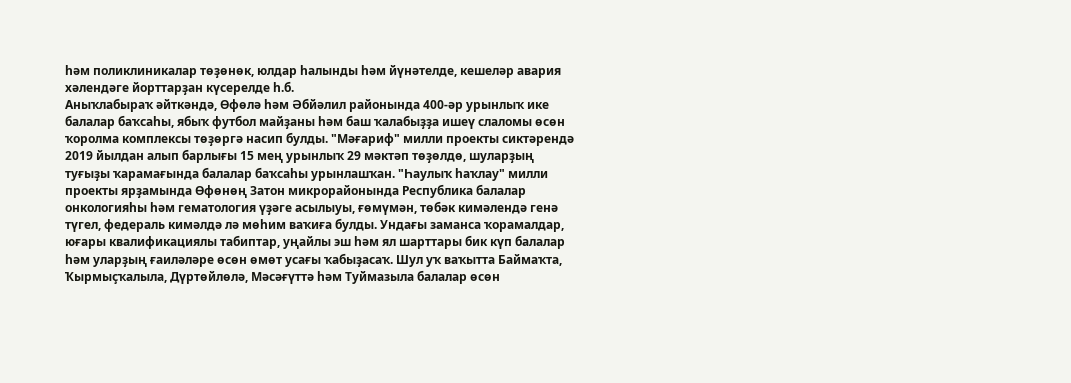һәм поликлиникалар төҙөнөк, юлдар һалынды һәм йүнәтелде, кешеләр авария хәлендәге йорттарҙан күсерелде һ.б.
Аныҡлабыраҡ әйткәндә, Өфөлә һәм Әбйәлил районында 400-әр урынлыҡ ике балалар баҡсаһы, ябыҡ футбол майҙаны һәм баш ҡалабыҙҙа ишеү слаломы өсөн ҡоролма комплексы төҙөргә насип булды. "Мәғариф" милли проекты сиктәрендә 2019 йылдан алып барлығы 15 мең урынлыҡ 29 мәктәп төҙөлдө, шуларҙың туғыҙы ҡарамағында балалар баҡсаһы урынлашҡан. "Һаулыҡ һаҡлау" милли проекты ярҙамында Өфөнөң Затон микрорайонында Республика балалар онкологияһы һәм гематология үҙәге асылыуы, ғөмүмән, төбәк кимәлендә генә түгел, федераль кимәлдә лә мөһим ваҡиға булды. Ундағы заманса ҡорамалдар, юғары квалификациялы табиптар, уңайлы эш һәм ял шарттары бик күп балалар һәм уларҙың ғаиләләре өсөн өмөт усағы ҡабыҙасаҡ. Шул уҡ ваҡытта Баймаҡта, Ҡырмыҫҡалыла, Дүртөйлөлә, Мәсәғүттә һәм Туймазыла балалар өсөн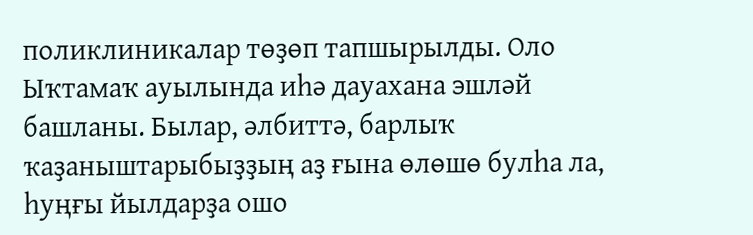поликлиникалар төҙөп тапшырылды. Оло Ыҡтамаҡ ауылында иһә дауахана эшләй башланы. Былар, әлбиттә, барлыҡ ҡаҙаныштарыбыҙҙың аҙ ғына өлөшө булһа ла, һуңғы йылдарҙа ошо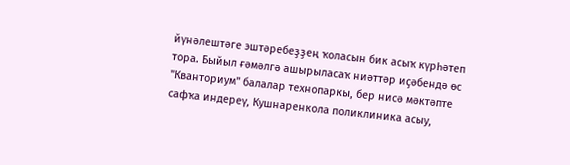йүнәлештәге эштәребеҙҙең ҡоласын бик асыҡ күрһәтеп тора. Быйыл ғәмәлгә ашырыласаҡ ниәттәр иҫәбендә өс "Кванториум" балалар технопаркы, бер нисә мәктәпте сафҡа индереү, Кушнаренкола поликлиника асыу,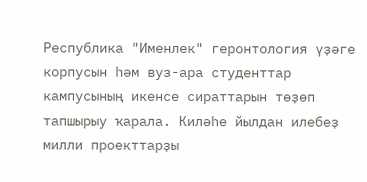Республика "Именлек" геронтология үҙәге корпусын һәм вуз-ара студенттар кампусының икенсе сираттарын төҙөп тапшырыу ҡарала. Киләһе йылдан илебеҙ милли проекттарҙы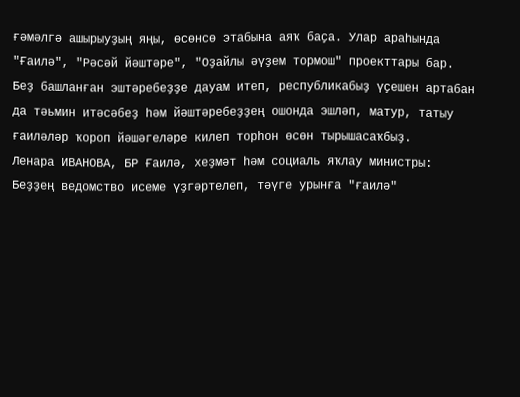ғәмәлгә ашырыуҙың яңы, өсөнсө этабына аяҡ баҫа. Улар араһында "Ғаилә", "Рәсәй йәштәре", "Оҙайлы әүҙем тормош" проекттары бар. Беҙ башланған эштәребеҙҙе дауам итеп, республикабыҙ үҫешен артабан да тәьмин итәсәбеҙ һәм йәштәребеҙҙең ошонда эшләп, матур, татыу ғаиләләр ҡороп йәшәгеләре килеп торһон өсөн тырышасаҡбыҙ.
Ленара ИВАНОВА, БР Ғаилә, хеҙмәт һәм социаль яҡлау министры: Беҙҙең ведомство исеме үҙгәртелеп, тәүге урынға "ғаилә"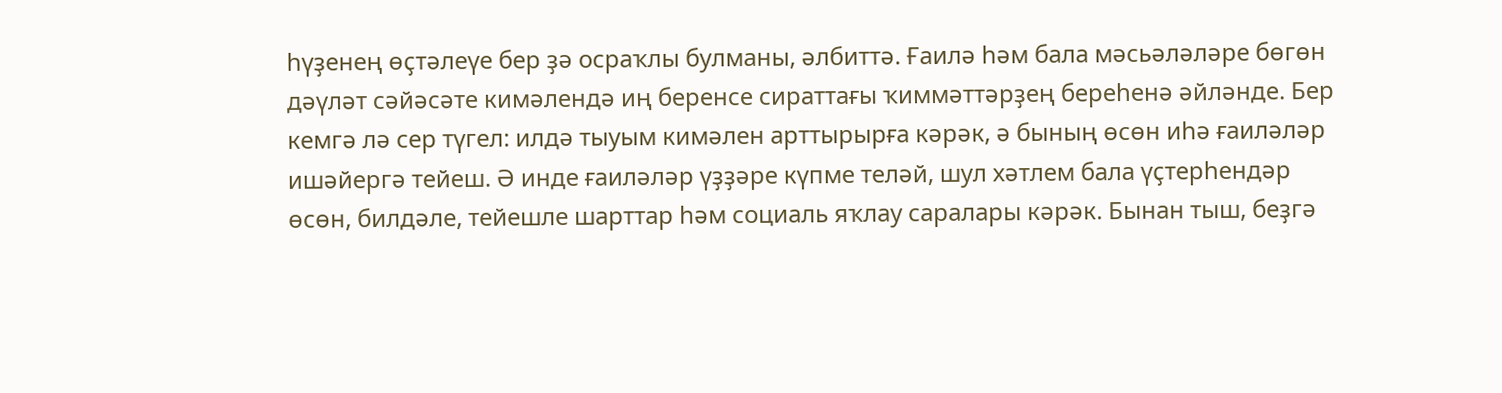һүҙенең өҫтәлеүе бер ҙә осраҡлы булманы, әлбиттә. Ғаилә һәм бала мәсьәләләре бөгөн дәүләт сәйәсәте кимәлендә иң беренсе сираттағы ҡиммәттәрҙең береһенә әйләнде. Бер кемгә лә сер түгел: илдә тыуым кимәлен арттырырға кәрәк, ә бының өсөн иһә ғаиләләр ишәйергә тейеш. Ә инде ғаиләләр үҙҙәре күпме теләй, шул хәтлем бала үҫтерһендәр өсөн, билдәле, тейешле шарттар һәм социаль яҡлау саралары кәрәк. Бынан тыш, беҙгә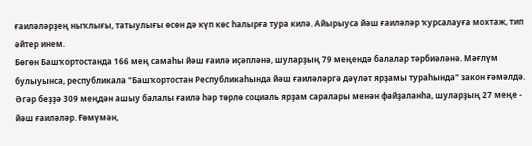ғаиләләрҙең ныҡлығы, татыулығы өсөн дә күп көс һалырға тура килә. Айырыуса йәш ғаиләләр ҡурсалауға мохтаж, тип әйтер инем.
Бөгөн Башҡортостанда 166 мең самаһы йәш ғаилә иҫәпләнә, шуларҙың 79 меңендә балалар тәрбиәләнә. Мәғлүм булыуынса, республикала "Башҡортостан Республикаһында йәш ғаиләләргә дәүләт ярҙамы тураһында" закон ғәмәлдә. Әгәр беҙҙә 309 меңдән ашыу балалы ғаилә һәр төрлө социаль ярҙам саралары менән файҙаланһа, шуларҙың 27 меңе - йәш ғаиләләр. Ғөмүмән,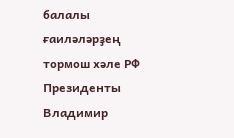балалы ғаиләләрҙең тормош хәле РФ Президенты Владимир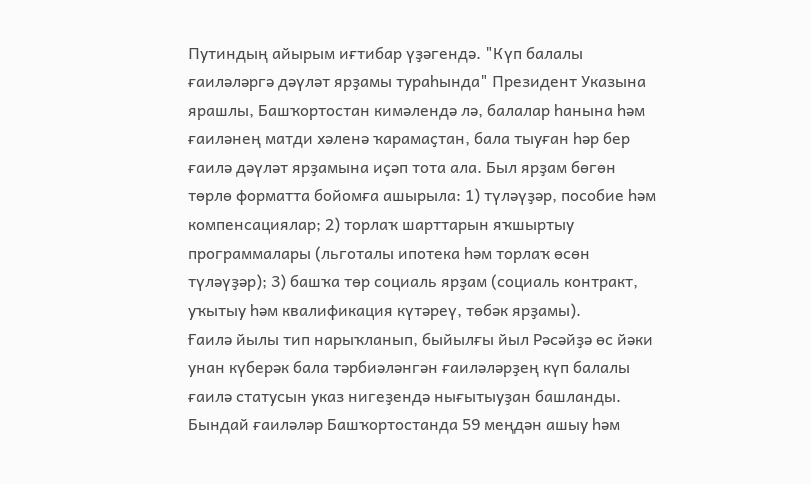Путиндың айырым иғтибар үҙәгендә. "Күп балалы ғаиләләргә дәүләт ярҙамы тураһында" Президент Указына ярашлы, Башҡортостан кимәлендә лә, балалар һанына һәм ғаиләнең матди хәленә ҡарамаҫтан, бала тыуған һәр бер ғаилә дәүләт ярҙамына иҫәп тота ала. Был ярҙам бөгөн төрлө форматта бойомға ашырыла: 1) түләүҙәр, пособие һәм компенсациялар; 2) торлаҡ шарттарын яҡшыртыу программалары (льготалы ипотека һәм торлаҡ өсөн түләүҙәр); 3) башҡа төр социаль ярҙам (социаль контракт, уҡытыу һәм квалификация күтәреү, төбәк ярҙамы).
Ғаилә йылы тип нарыҡланып, быйылғы йыл Рәсәйҙә өс йәки унан күберәк бала тәрбиәләнгән ғаиләләрҙең күп балалы ғаилә статусын указ нигеҙендә нығытыуҙан башланды. Бындай ғаиләләр Башҡортостанда 59 меңдән ашыу һәм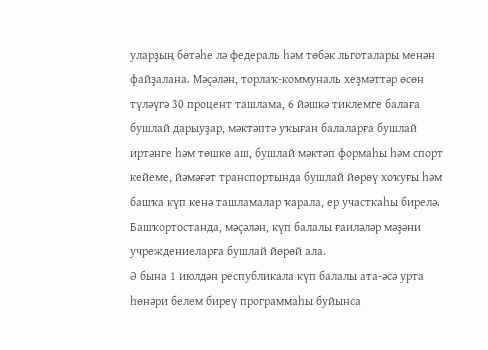уларҙың бөтәһе лә федераль һәм төбәк льготалары менән файҙалана. Мәҫәлән, торлаҡ-коммуналь хеҙмәттәр өсөн түләүгә 30 процент ташлама, 6 йәшкә тиклемге балаға бушлай дарыуҙар, мәктәптә уҡыған балаларға бушлай иртәнге һәм төшкө аш, бушлай мәктәп формаһы һәм спорт кейеме, йәмәғәт транспортында бушлай йөрөү хоҡуғы һәм башҡа күп кенә ташламалар ҡарала, ер участкаһы бирелә. Башҡортостанда, мәҫәлән, күп балалы ғаиләләр мәҙәни учреждениеларға бушлай йөрөй ала.
Ә бына 1 июлдән республикала күп балалы ата-әсә урта һөнәри белем биреү программаһы буйынса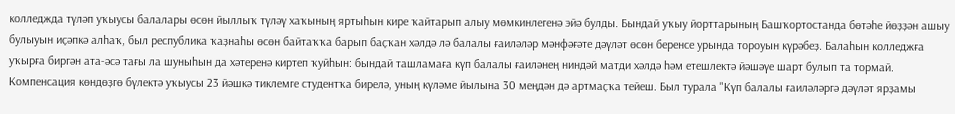колледжда түләп уҡыусы балалары өсөн йыллыҡ түләү хаҡының яртыһын кире ҡайтарып алыу мөмкинлегенә эйә булды. Бындай уҡыу йорттарының Башҡортостанда бөтәһе йөҙҙән ашыу булыуын иҫәпкә алһаҡ, был республика ҡаҙнаһы өсөн байтаҡҡа барып баҫҡан хәлдә лә балалы ғаиләләр мәнфәғәте дәүләт өсөн беренсе урында тороуын күрәбеҙ. Балаһын колледжға уҡырға биргән ата-әсә тағы ла шуныһын да хәтеренә киртеп ҡуйһын: бындай ташламаға күп балалы ғаиләнең ниндәй матди хәлдә һәм етешлектә йәшәүе шарт булып та тормай. Компенсация көндөҙгө бүлектә уҡыусы 23 йәшкә тиклемге студентҡа бирелә, уның күләме йылына 30 меңдән дә артмаҫҡа тейеш. Был турала "Күп балалы ғаиләләргә дәүләт ярҙамы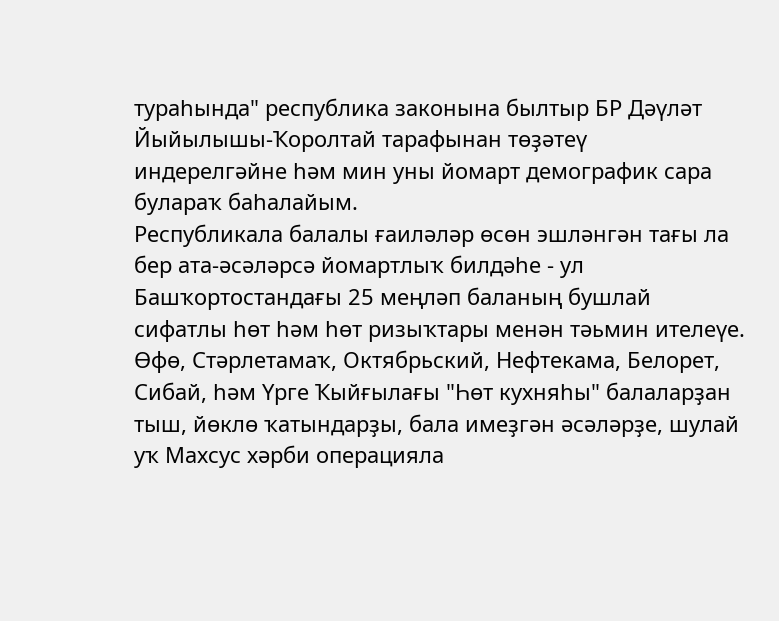тураһында" республика законына былтыр БР Дәүләт Йыйылышы-Ҡоролтай тарафынан төҙәтеү индерелгәйне һәм мин уны йомарт демографик сара булараҡ баһалайым.
Республикала балалы ғаиләләр өсөн эшләнгән тағы ла бер ата-әсәләрсә йомартлыҡ билдәһе - ул Башҡортостандағы 25 меңләп баланың бушлай сифатлы һөт һәм һөт ризыҡтары менән тәьмин ителеүе. Өфө, Стәрлетамаҡ, Октябрьский, Нефтекама, Белорет, Сибай, һәм Үрге Ҡыйғылағы "Һөт кухняһы" балаларҙан тыш, йөклө ҡатындарҙы, бала имеҙгән әсәләрҙе, шулай уҡ Махсус хәрби операцияла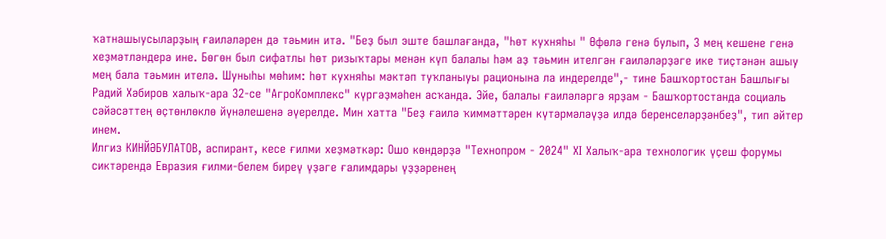ҡатнашыусыларҙың ғаиләләрен дә тәьмин итә. "Беҙ был эште башлағанда, "Һөт кухняһы " Өфөлә генә булып, 3 мең кешене генә хеҙмәтләндерә ине. Бөгөн был сифатлы һөт ризыҡтары менән күп балалы һәм аҙ тәьмин ителгән ғаиләләрҙәге ике тиҫтәнән ашыу мең бала тәьмин ителә. Шуныһы мөһим: һөт кухняһы мәктәп туҡланыуы рационына ла индерелде",- тине Башҡортостан Башлығы Радий Хәбиров халыҡ-ара 32-се "АгроКомплекс" күргәҙмәһен асҡанда. Эйе, балалы ғаиләләргә ярҙам - Башҡортостанда социаль сәйәсәттең өҫтөнлөклө йүнәлешенә әүерелде. Мин хатта "Беҙ ғаилә ҡиммәттәрен күтәрмәләүҙә илдә беренселәрҙәнбеҙ", тип әйтер инем.
Илгиз КИНЙӘБУЛАТОВ, аспирант, кесе ғилми хеҙмәткәр: Ошо көндәрҙә "Технопром - 2024" ХI Халыҡ-ара технологик үҫеш форумы сиктәрендә Евразия ғилми-белем биреү үҙәге ғалимдары үҙҙәренең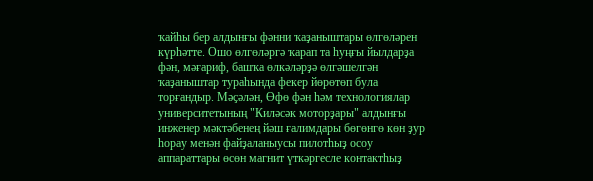ҡайһы бер алдынғы фәнни ҡаҙаныштары өлгөләрен күрһәтте. Ошо өлгөләргә ҡарап та һуңғы йылдарҙа фән, мәғариф, башҡа өлкәләрҙә өлгәшелгән ҡаҙаныштар тураһында фекер йөрөтөп була торғандыр. Мәҫәлән, Өфө фән һәм технологиялар университетының "Киләсәк моторҙары" алдынғы инженер мәктәбенең йәш ғалимдары бөгөнгө көн ҙур һорау менән файҙаланыусы пилотһыҙ осоу аппараттары өсөн магнит үткәргесле контактһыҙ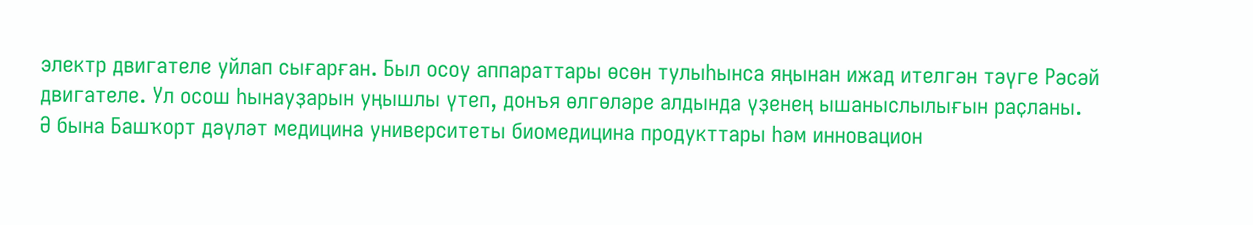электр двигателе уйлап сығарған. Был осоу аппараттары өсөн тулыһынса яңынан ижад ителгән тәүге Рәсәй двигателе. Ул осош һынауҙарын уңышлы үтеп, донъя өлгөләре алдында үҙенең ышаныслылығын раҫланы.
Ә бына Башҡорт дәүләт медицина университеты биомедицина продукттары һәм инновацион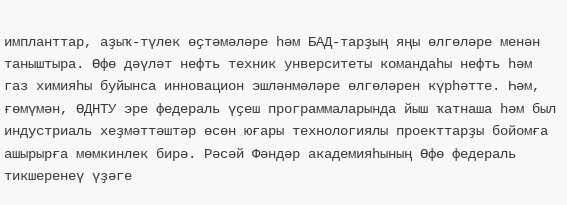импланттар, аҙыҡ-түлек өҫтәмәләре һәм БАД-тарҙың яңы өлгөләре менән таныштыра. Өфө дәүләт нефть техник унверситеты командаһы нефть һәм газ химияһы буйынса инновацион эшләнмәләре өлгөләрен күрһәтте. Һәм, ғөмүмән, ӨДНТУ эре федераль үҫеш программаларында йыш ҡатнаша һәм был индустриаль хеҙмәттәштәр өсөн юғары технологиялы проекттарҙы бойомға ашырырға мөмкинлек бирә. Рәсәй Фәндәр академияһының Өфө федераль тикшеренеү үҙәге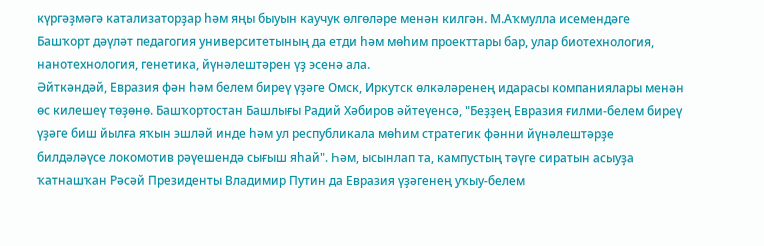күргәҙмәгә катализаторҙар һәм яңы быуын каучук өлгөләре менән килгән. М.Аҡмулла исемендәге Башҡорт дәүләт педагогия университетының да етди һәм мөһим проекттары бар, улар биотехнология, нанотехнология, генетика, йүнәлештәрен үҙ эсенә ала.
Әйткәндәй, Евразия фән һәм белем биреү үҙәге Омск, Иркутск өлкәләренең идарасы компаниялары менән өс килешеү төҙөнө. Башҡортостан Башлығы Радий Хәбиров әйтеүенсә, "Беҙҙең Евразия ғилми-белем биреү үҙәге биш йылға яҡын эшләй инде һәм ул республикала мөһим стратегик фәнни йүнәлештәрҙе билдәләүсе локомотив рәүешендә сығыш яһай". Һәм, ысынлап та, кампустың тәүге сиратын асыуҙа ҡатнашҡан Рәсәй Президенты Владимир Путин да Евразия үҙәгенең уҡыу-белем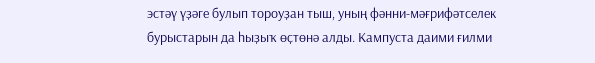эстәү үҙәге булып тороуҙан тыш, уның фәнни-мәғрифәтселек бурыстарын да һыҙыҡ өҫтөнә алды. Кампуста даими ғилми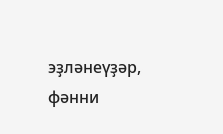эҙләнеүҙәр, фәнни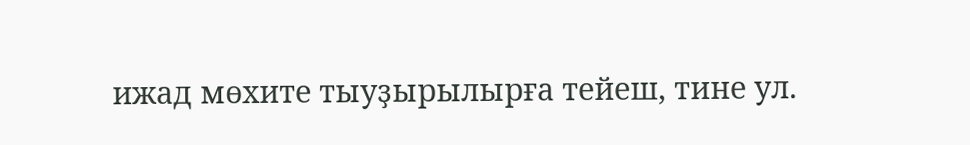ижад мөхите тыуҙырылырға тейеш, тине ул.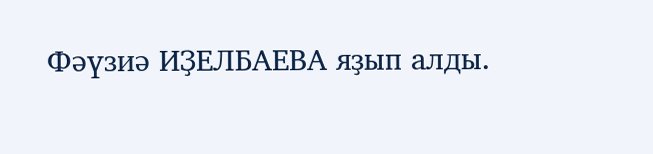Фәүзиә ИҘЕЛБАЕВА яҙып алды.